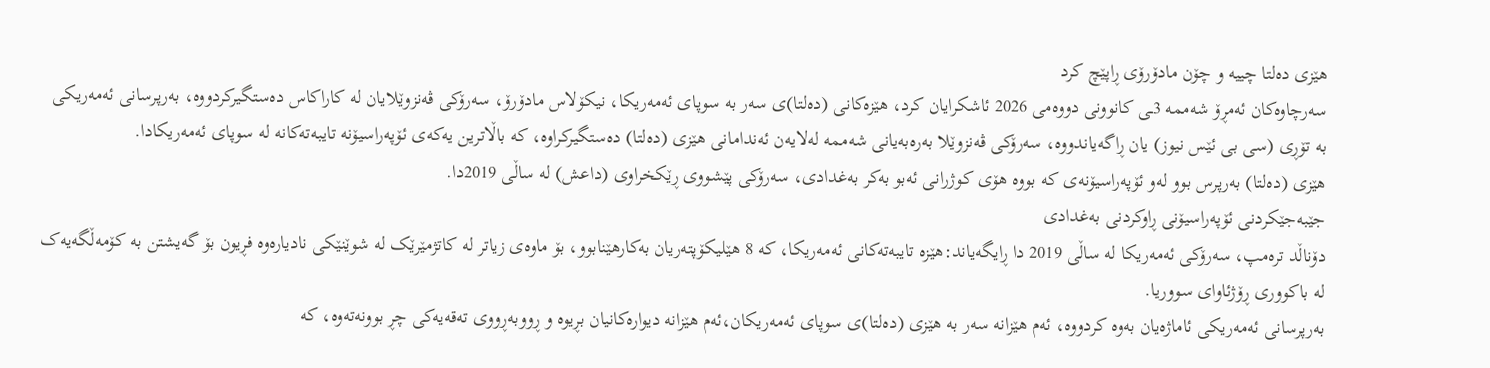هێزی دەلتا چییە و چۆن مادۆرۆی ڕاپێچ کرد
سەرچاوەکان ئەمڕۆ شەممە 3ـی کانوونی دووەمی 2026 ئاشکرایان کرد، هێزەکانی (دەلتا)ی سەر بە سوپای ئەمەریکا، نیکۆلاس مادۆرۆ، سەرۆکی ڤەنزوێلایان لە کاراکاس دەستگیرکردووە، بەرپرسانی ئەمەریکی بە تۆڕی (سی بی ئێس نیوز) یان ڕاگەیاندووە، سەرۆکی ڤەنزوێلا بەرەبەیانی شەممە لەلایەن ئەندامانی هێزی (دەلتا) دەستگیرکراوە، کە باڵاترین یەکەی ئۆپەراسیۆنە تایبەتەکانە لە سوپای ئەمەریکادا.
هێزی (دەلتا) بەرپرس بوو لەو ئۆپەراسیۆنەی کە بووە هۆی کوژرانی ئەبو بەکر بەغدادی، سەرۆکی پێشووی ڕێکخراوی (داعش) لە ساڵی 2019دا.
جێبەجێکردنی ئۆپەراسیۆنی ڕاوکردنی بەغدادی
دۆناڵد ترەمپ، سەرۆکی ئەمەریکا لە ساڵی 2019 دا ڕایگەیاند:هێزە تایبەتەکانی ئەمەریکا، کە 8 هێلیکۆپتەریان بەکارهێنابوو، بۆ ماوەی زیاتر لە کاتژمێرێک لە شوێنێکی نادیارەوە فڕیون بۆ گەیشتن بە کۆمەڵگەیەک لە باکووری ڕۆژئاوای سووریا.
بەرپرسانی ئەمەریکی ئاماژەیان بەوە کردووە، ئەم هێزانە سەر بە هێزی (دەلتا)ی سوپای ئەمەریکان،ئەم هێزانە دیوارەکانیان بڕیوە و ڕووبەڕووی تەقەیەکی چڕ بوونەتەوە، کە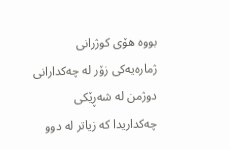بووە هۆی کوژرانی ژمارەیەکی زۆر لە چەکدارانی دوژمن لە شەڕێکی چەکداریدا کە زیاتر لە دوو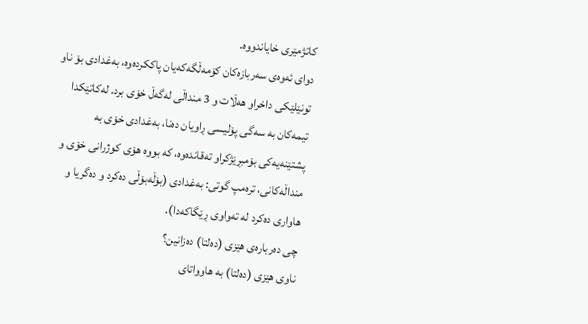کاتژمێری خایاندووە.
دوای ئەوەی سەربازەکان کۆمەڵگەکەیان پاککردەوە، بەغدادی بۆ ناو تونێلێکی داخراو هەڵات و 3 منداڵی لەگەڵ خۆی برد. لەکاتێکدا تیمەکان بە سەگی پۆلیسی ڕاویان دەنا، بەغدادی خۆی بە پشتێنەیەکی بۆمبڕێژکراو تەقاندەوە، کە بووە هۆی کوژرانی خۆی و منداڵەکانی، ترەمپ گوتی: بەغدادی (بۆڵەبۆڵی دەکرد و دەگریا و هاواری دەکرد لە تەواوی ڕێگاکەدا).
چی دەربارەی هێزی (دەلتا) دەزانین؟
ناوی هێزی (دەلتا) بە هاوواتای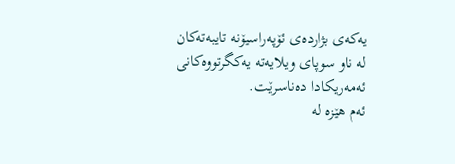یەکەی بژاردەی ئۆپەراسیۆنە تایبەتەکان لە ناو سوپای ویلایەتە یەکگرتووەکانی ئەمەریکادا دەناسرێت.
ئەم هێزە لە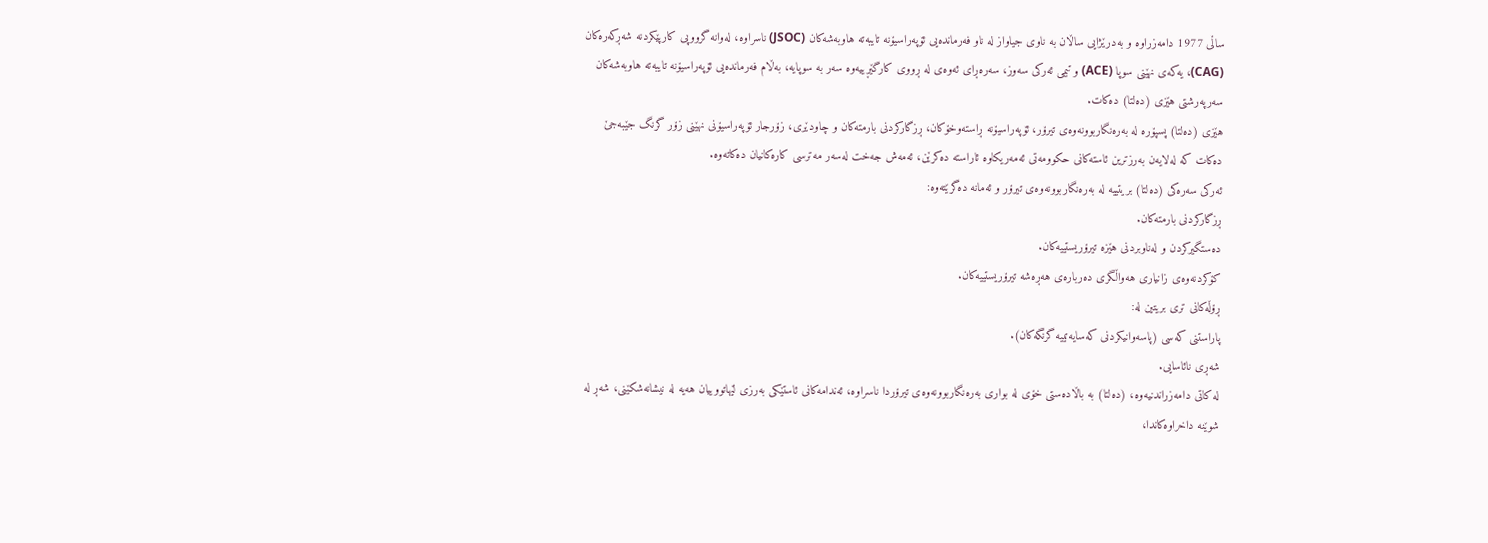ساڵی 1977 دامەزراوە و بەدرێژایی ساڵان بە ناوی جیاواز لە ناو فەرماندەیی ئۆپەراسیۆنە تایبەتە هاوبەشەکان (JSOC) ناسراوە، لەوانە گرووپی کارپێکردنە شەڕکەرەکان (CAG)، یەکەی نهێنی سوپا (ACE) و تیمی ئەرکی سەوز، سەرەڕای ئەوەی لە ڕووی کارگێڕییەوە سەر بە سوپایە، بەڵام فەرماندەیی ئۆپەراسیۆنە تایبەتە هاوبەشەکان سەرپەرشتی هێزی (دەلتا) دەکات.
هێزی (دەلتا) پسپۆرە لە بەرەنگاربوونەوەی تیرۆر، ئۆپەراسیۆنە ڕاستەوخۆکان، ڕزگارکردنی بارمتەکان و چاودێری، زۆرجار ئۆپەراسیۆنی نهێنی زۆر گرنگ جێبەجێ دەکات کە لەلایەن بەرزترین ئاستەکانی حکوومەتی ئەمەریکاوە ئاراستە دەکرێن، ئەمەش جەخت لەسەر مەترسی کارەکانیان دەکاتەوە.
ئەرکی سەرەکی (دەلتا) بریتییە لە بەرەنگاربوونەوەی تیرۆر و ئەمانە دەگرێتەوە:
ڕزگارکردنی بارمتەکان.
دەستگیرکردن و لەناوبردنی هێزە تیرۆریستییەکان.
کۆکردنەوەی زانیاری هەواڵگری دەربارەی هەڕەشە تیرۆریستییەکان.
ڕۆڵەکانی تری بریتین لە:
پاراستنی کەسی (پاسەوانیکردنی کەسایەتییە گرنگەکان).
شەڕی نائاسایی.
لە کاتی دامەزراندنیەوە، (دەلتا) بە باڵادەستی خۆی لە بواری بەرەنگاربوونەوەی تیرۆردا ناسراوە، ئەندامەکانی ئاستێکی بەرزی لێهاتووییان هەیە لە نیشانەشکێنی، شەڕ لە شوێنە داخراوەکاندا،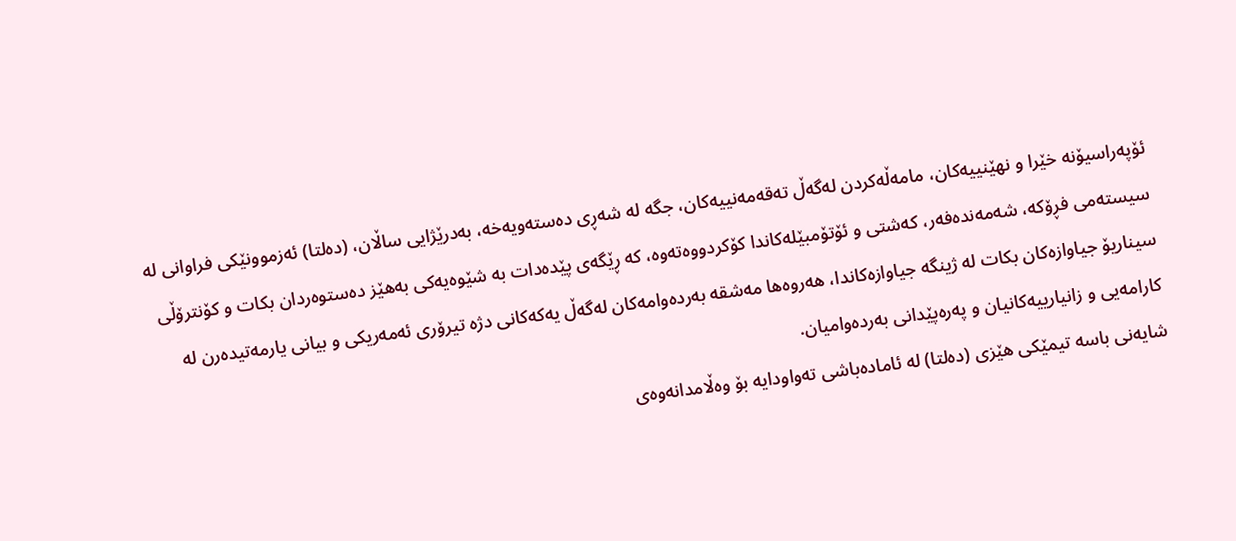ئۆپەراسیۆنە خێرا و نهێنییەکان، مامەڵەکردن لەگەڵ تەقەمەنییەکان، جگە لە شەڕی دەستەویەخە، بەدرێژایی ساڵان، (دەلتا) ئەزموونێکی فراوانی لە سیستەمی فڕۆکە، شەمەندەفەر، کەشتی و ئۆتۆمبێلەکاندا کۆکردووەتەوە، کە ڕێگەی پێدەدات بە شێوەیەکی بەهێز دەستوەردان بکات و کۆنترۆڵی سیناریۆ جیاوازەکان بکات لە ژینگە جیاوازەکاندا، هەروەها مەشقە بەردەوامەکان لەگەڵ یەکەکانی دژە تیرۆری ئەمەریکی و بیانی یارمەتیدەرن لە کارامەیی و زانیارییەکانیان و پەرەپێدانی بەردەوامیان.
شایەنی باسە تیمێکی هێزی (دەلتا) لە ئامادەباشی تەواودایە بۆ وەڵامدانەوەی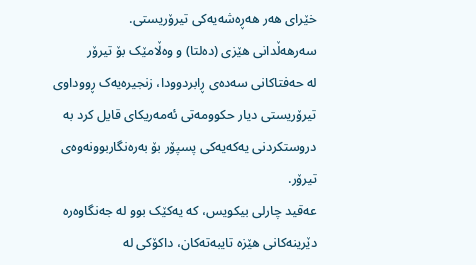خێرای هەر هەڕەشەیەکی تیرۆریستی.
سەرهەڵدانی هێزی (دەلتا) و وەڵامێک بۆ تیرۆر
لە حەفتاکانی سەدەی ڕابردوودا، زنجیرەیەک ڕووداوی تیرۆریستی دیار حکوومەتی ئەمەریکای قایل کرد بە دروستکردنی یەکەیەکی پسپۆر بۆ بەرەنگاربوونەوەی تیرۆر.
عەقید چارلی بیکویس، کە یەکێک بوو لە جەنگاوەرە دێرینەکانی هێزە تایبەتەکان، داکۆکی لە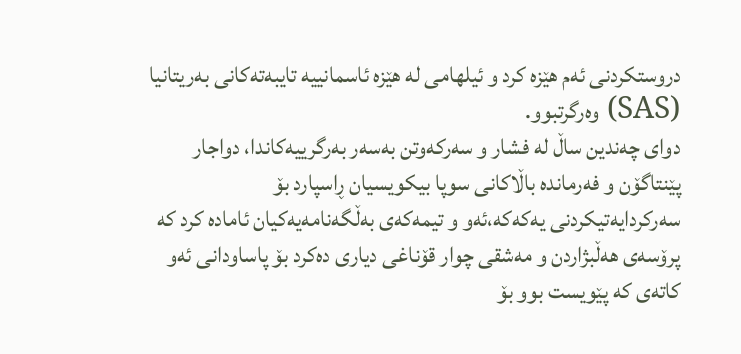دروستکردنی ئەم هێزە کرد و ئیلهامی لە هێزە ئاسمانییە تایبەتەکانی بەریتانیا (SAS) وەرگرتبوو.
دوای چەندین ساڵ لە فشار و سەرکەوتن بەسەر بەرگرییەکاندا، دواجار پێنتاگۆن و فەرماندە باڵاکانی سوپا بیکویسیان ڕاسپارد بۆ سەرکردایەتیکردنی یەکەکە،ئەو و تیمەکەی بەڵگەنامەیەکیان ئامادە کرد کە پرۆسەی هەڵبژاردن و مەشقی چوار قۆناغی دیاری دەکرد بۆ پاساودانی ئەو کاتەی کە پێویست بوو بۆ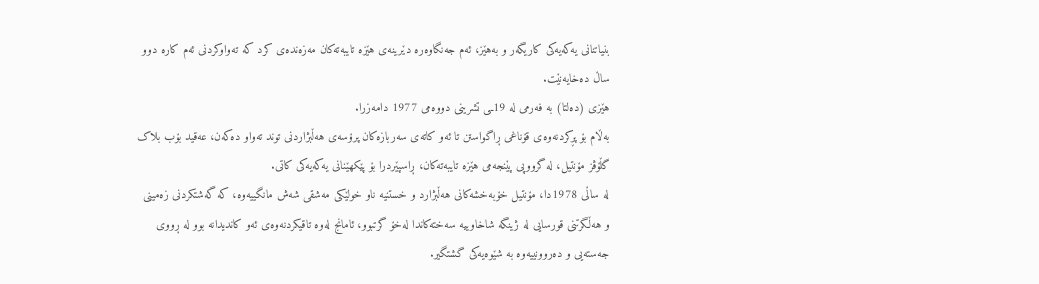بنیاتنانی یەکەیەکی کاریگەر و بەهێز، ئەم جەنگاوەرە دێرینەی هێزە تایبەتەکان مەزەندەی کرد کە تەواوکردنی ئەم کارە دوو ساڵ دەخایەنێت.
هێزی (دەلتا) بە فەرمی لە 19ـی تشرینی دووەمی 1977 دامەزرا.
بەڵام بۆ پڕکردنەوەی قۆناغی ڕاگواستن تا ئەو کاتەی سەربازەکان پرۆسەی هەڵبژاردنی توند تەواو دەکەن، عەقید بۆب بلاک گڵۆڤز مۆنتیل، لە گرووپی پێنجەمی هێزە تایبەتەکان، ڕاسپێردرا بۆ پێکهێنانی یەکەیەکی کاتی.
لە ساڵی 1978دا، مۆنتیل خۆبەخشەکانی هەڵبژارد و خستنیە ناو خولێکی مەشقی شەش مانگییەوە، کە گەشتکردنی زەمینی و هەڵگرتنی قورسایی لە ژینگە شاخاوییە سەختەکاندا لەخۆ گرتبوو، ئامانج لەوە تاقیکردنەوەی ئەو کاندیدانە بوو لە ڕووی جەستەیی و دەروونییەوە بە شێوەیەکی گشتگیر.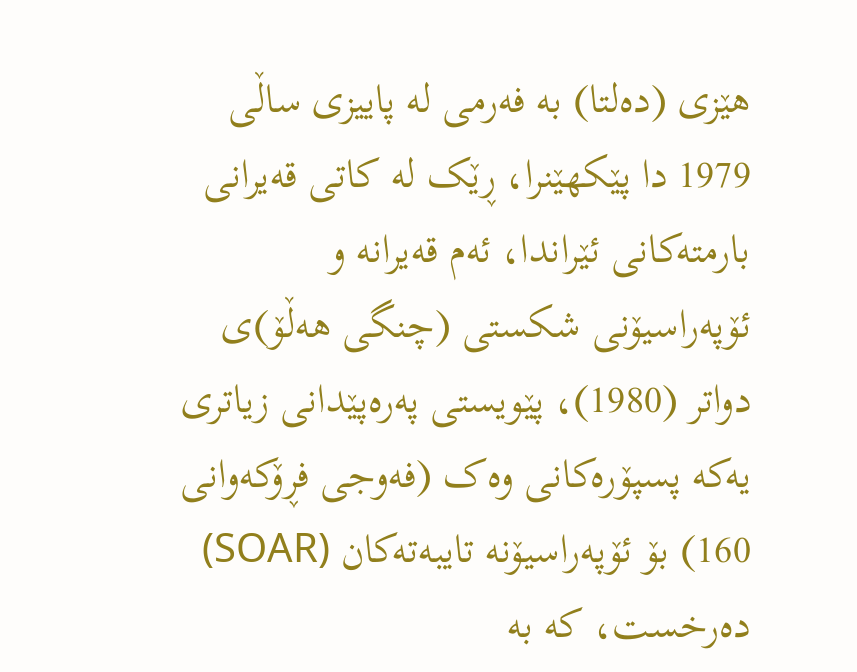هێزی (دەلتا) بە فەرمی لە پاییزی ساڵی 1979 دا پێکهێنرا، ڕێک لە کاتی قەیرانی بارمتەکانی ئێراندا، ئەم قەیرانە و ئۆپەراسیۆنی شکستی (چنگی هەڵۆ)ی دواتر (1980)، پێویستی پەرەپێدانی زیاتری یەکە پسپۆرەکانی وەک (فەوجی فڕۆکەوانی 160) بۆ ئۆپەراسیۆنە تایبەتەکان (SOAR) دەرخست، کە بە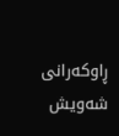ڕاوکەرانی شەویش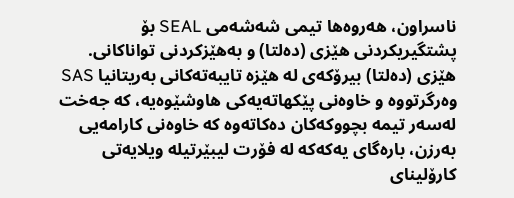ناسراون، هەروەها تیمی شەشەمی SEAL بۆ پشتگیریکردنی هێزی (دەلتا) و بەهێزکردنی تواناکانی.
هێزی (دەلتا) بیرۆکەی لە هێزە تایبەتەکانی بەریتانیا SAS وەرگرتووە و خاوەنی پێکهاتەیەکی هاوشێوەیە، کە جەخت لەسەر تیمە بچووکەکان دەکاتەوە کە خاوەنی کارامەیی بەرزن، بارەگای یەکەکە لە فۆرت لیبێرتیلە ویلایەتی کارۆلینای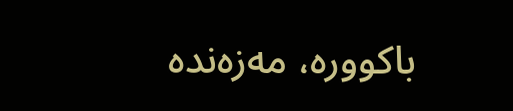باکوورە، مەزەندە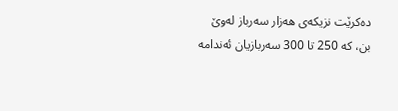دەکرێت نزیکەی هەزار سەرباز لەوێ بن، کە 250 تا 300 سەربازیان ئەندامە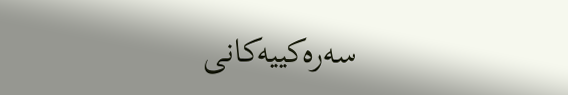سەرەکییەکانی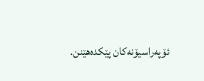ئۆپەراسیۆنەکان پێکدەهێنن.